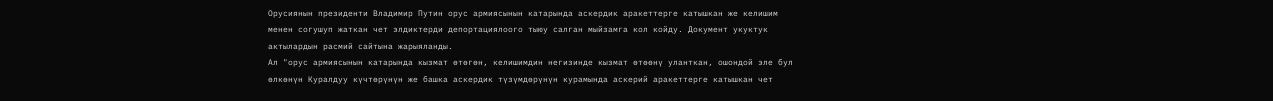Орусиянын президенти Владимир Путин орус армиясынын катарында аскердик аракеттерге катышкан же келишим менен согушуп жаткан чет элдиктерди депортациялоого тыюу салган мыйзамга кол койду. Документ укуктук актылардын расмий сайтына жарыяланды.
Ал "орус армиясынын катарында кызмат өтөгөн, келишимдин негизинде кызмат өтөөнү уланткан, ошондой эле бул өлкөнүн Куралдуу күчтөрүнүн же башка аскердик түзүмдөрүнүн курамында аскерий аракеттерге катышкан чет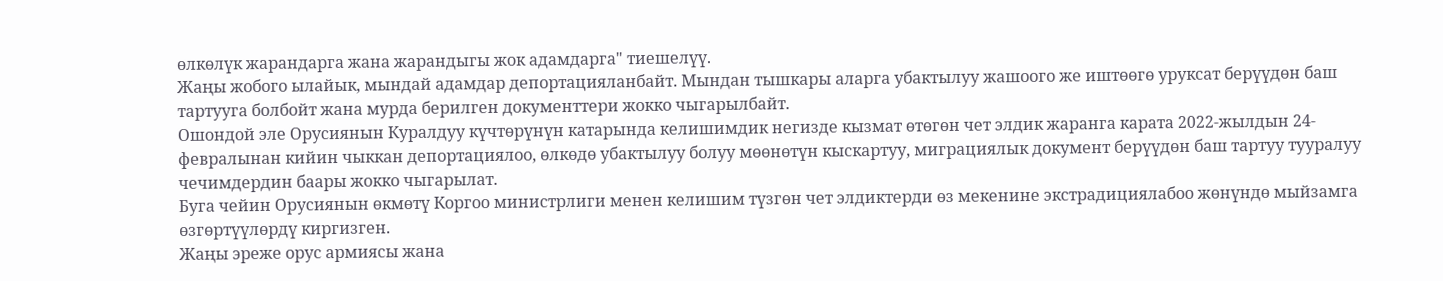өлкөлүк жарандарга жана жарандыгы жок адамдарга" тиешелүү.
Жаңы жобого ылайык, мындай адамдар депортацияланбайт. Мындан тышкары аларга убактылуу жашоого же иштөөгө уруксат берүүдөн баш тартууга болбойт жана мурда берилген документтери жокко чыгарылбайт.
Ошондой эле Орусиянын Куралдуу күчтөрүнүн катарында келишимдик негизде кызмат өтөгөн чет элдик жаранга карата 2022-жылдын 24-февралынан кийин чыккан депортациялоо, өлкөдө убактылуу болуу мөөнөтүн кыскартуу, миграциялык документ берүүдөн баш тартуу тууралуу чечимдердин баары жокко чыгарылат.
Буга чейин Орусиянын өкмөтү Коргоо министрлиги менен келишим түзгөн чет элдиктерди өз мекенине экстрадициялабоо жөнүндө мыйзамга өзгөртүүлөрдү киргизген.
Жаңы эреже орус армиясы жана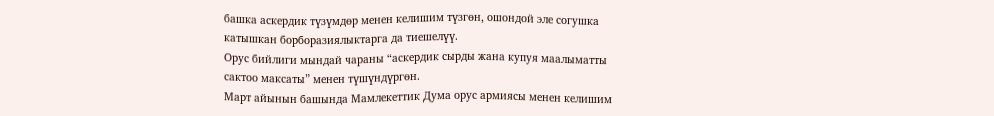башка аскердик түзүмдөр менен келишим түзгөн, ошондой эле согушка катышкан борборазиялыктарга да тиешелүү.
Орус бийлиги мындай чараны “аскердик сырды жана купуя маалыматты сактоо максаты” менен түшүндүргөн.
Март айынын башында Мамлекеттик Дума орус армиясы менен келишим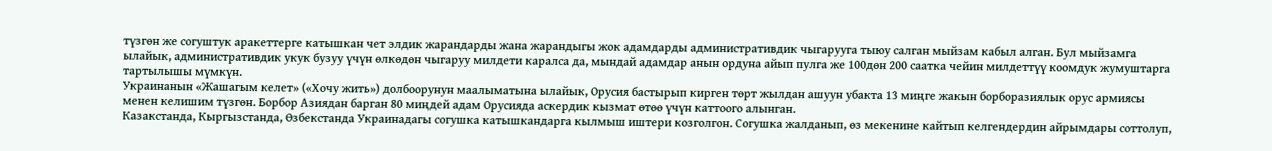түзгөн же согуштук аракеттерге катышкан чет элдик жарандарды жана жарандыгы жок адамдарды административдик чыгарууга тыюу салган мыйзам кабыл алган. Бул мыйзамга ылайык, административдик укук бузуу үчүн өлкөдөн чыгаруу милдети каралса да, мындай адамдар анын ордуна айып пулга же 100дөн 200 саатка чейин милдеттүү коомдук жумуштарга тартылышы мүмкүн.
Украинанын «Жашагым келет» («Хочу жить») долбоорунун маалыматына ылайык, Орусия бастырып кирген төрт жылдан ашуун убакта 13 миңге жакын борборазиялык орус армиясы менен келишим түзгөн. Борбор Азиядан барган 80 миңдей адам Орусияда аскердик кызмат өтөө үчүн каттоого алынган.
Казакстанда, Кыргызстанда, Өзбекстанда Украинадагы согушка катышкандарга кылмыш иштери козголгон. Согушка жалданып, өз мекенине кайтып келгендердин айрымдары соттолуп,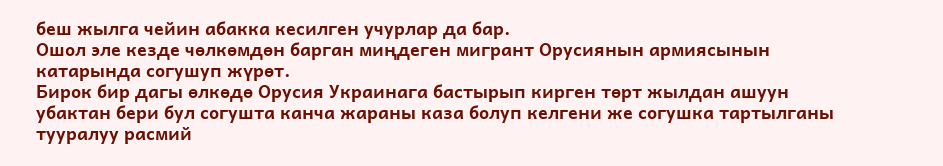беш жылга чейин абакка кесилген учурлар да бар.
Ошол эле кезде чөлкөмдөн барган миңдеген мигрант Орусиянын армиясынын катарында согушуп жүрөт.
Бирок бир дагы өлкөдө Орусия Украинага бастырып кирген төрт жылдан ашуун убактан бери бул согушта канча жараны каза болуп келгени же согушка тартылганы тууралуу расмий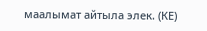маалымат айтыла элек. (КЕ)